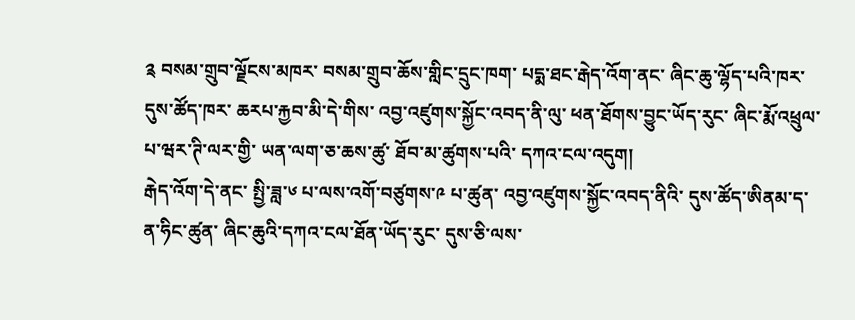༉ བསམ་གྲུབ་ལྗོངས་མཁར་ བསམ་གྲུབ་ཆོས་གླིང་དྲུང་ཁག་ པདྨ་ཐང་རྒེད་འོག་ནང་ ཞིང་ཆུ་ལྷོད་པའི་ཁར་ དུས་ཚོད་ཁར་ ཆརཔ་རྐྱབ་མི་དེ་གིས་ འབྱ་འཛུགས་སྐྱོང་འབད་ནི་ལུ་ ཕན་ཐོགས་བྱུང་ཡོད་རུང་ ཞིང་རྨོ་འཕྲུལ་ པ་ཝར་ཊི་ལར་གྱི་ ཡན་ལག་ཅ་ཆས་ཚུ་ ཐོབ་མ་ཚུགས་པའི་ དཀའ་ངལ་འདུག།
རྒེད་འོག་དེ་ནང་ སྤྱི་ཟླ་༦ པ་ལས་འགོ་བཙུགས་༩ པ་ཚུན་ འབྱ་འཛུགས་སྐྱོང་འབད་ནིའི་ དུས་ཚོད་ཨིནམ་ད་ ན་ཧིང་ཚུན་ ཞིང་ཆུའི་དཀའ་ངལ་ཐོན་ཡོད་རུང་ དུས་ཅི་ལས་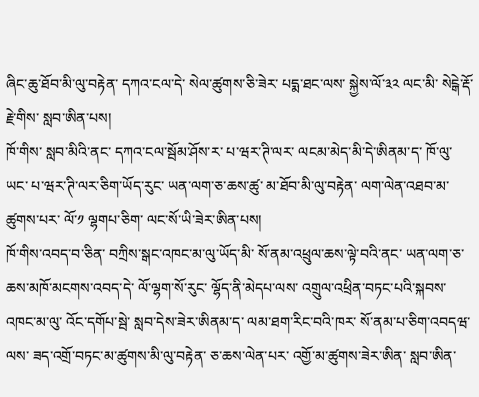ཞིང་ཆུ་ཐོབ་མི་ལུ་བརྟེན་ དཀའ་ངལ་དེ་ སེལ་ཚུགས་ཅི་ཟེར་ པདྨ་ཐང་ལས་ སྐྱེས་ལོ་༣༢ ལང་མི་ སེངྒེ་རྡོ་རྗེ་གིས་ སླབ་ཨིན་པས།
ཁོ་གིས་ སླབ་མིའི་ནང་ དཀའ་ངལ་སྦོམ་ཤོས་ར་ པ་ཝར་ཊི་ལར་ ལངམ་མེད་མི་དེ་ཨིནམ་ད་ ཁོ་ལུ་ཡང་ པ་ཝར་ཊི་ལར་ཅིག་ཡོད་རུང་ ཡན་ལག་ཅ་ཆས་ཚུ་ མ་ཐོབ་མི་ལུ་བརྟེན་ ལག་ལེན་འཐབ་མ་ཚུགས་པར་ ལོ་༡ ལྷགཔ་ཅིག་ ལང་སོ་ཡི་ཟེར་ཨིན་པས།
ཁོ་གིས་འབད་བ་ཅིན་ བཀྲིས་སྒང་འཁང་མ་ལུ་ཡོད་མི་ སོ་ནམ་འཕྲུལ་ཆས་ལྟེ་བའི་ནང་ ཡན་ལག་ཅ་ཆས་མཁོ་མངགས་འབད་དེ་ ལོ་ལྷག་སོ་རུང་ ལྷོད་ནི་མེདཔ་ལས་ འགྲུལ་འཕྲིན་བཏང་པའི་སྐབས་ འཁང་མ་ལུ་ འོང་དགོཔ་སྦེ་ སླབ་དེས་ཟེར་ཨིནམ་ད་ ལམ་ཐག་རིང་བའི་ཁར་ སོ་ནམ་པ་ཅིག་འབདཝ་ལས་ ཟད་འགྲོ་བཏང་མ་ཚུགས་མི་ལུ་བརྟེན་ ཅ་ཆས་ལེན་པར་ འགྱོ་མ་ཚུགས་ཟེར་ཨིན་ སླབ་ཨིན་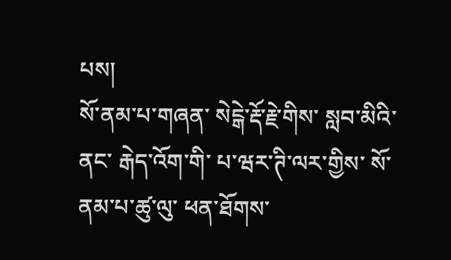པས།
སོ་ནམ་པ་གཞན་ སེངྒེ་རྡོ་རྗེ་གིས་ སླབ་མིའི་ནང་ རྒེད་འོག་གི་ པ་ཝར་ཊི་ལར་གྱིས་ སོ་ནམ་པ་ཚུ་ལུ་ ཕན་ཐོགས་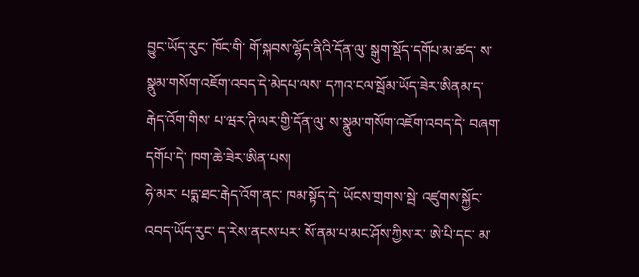བྱུང་ཡོད་རུང་ ཁོང་གི་ གོ་སྐབས་ལྷོད་ནིའི་དོན་ལུ་ སྒུག་སྡོད་དགོཔ་མ་ཚད་ ས་སྣུམ་གསོག་འཇོག་འབད་དེ་མེདཔ་ལས་ དཀའ་ངལ་སྦོམ་ཡོད་ཟེར་ཨིནམ་ད་ རྒེད་འོག་གིས་ པ་ཝར་ཊི་ལར་གྱི་དོན་ལུ་ ས་སྣུམ་གསོག་འཇོག་འབད་དེ་ བཞག་དགོཔ་དེ་ ཁག་ཆེ་ཟེར་ཨིན་པས།
ཧེ་མར་ པདྨ་ཐང་རྒེད་འོག་ནང་ ཁམ་སྟོད་དེ་ ཡོངས་གྲགས་སྦེ་ འཛུགས་སྐྱོང་འབད་ཡོད་རུང་ ད་རེས་ནངས་པར་ སོ་ནམ་པ་མང་ཤོས་ཀྱིས་ར་ ཨེ་པི་དང་ མ་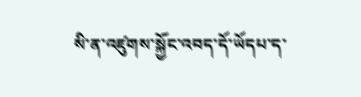སི་ན་འཛུགས་སྐྱོང་འབད་དོ་ཡོདཔ་ད་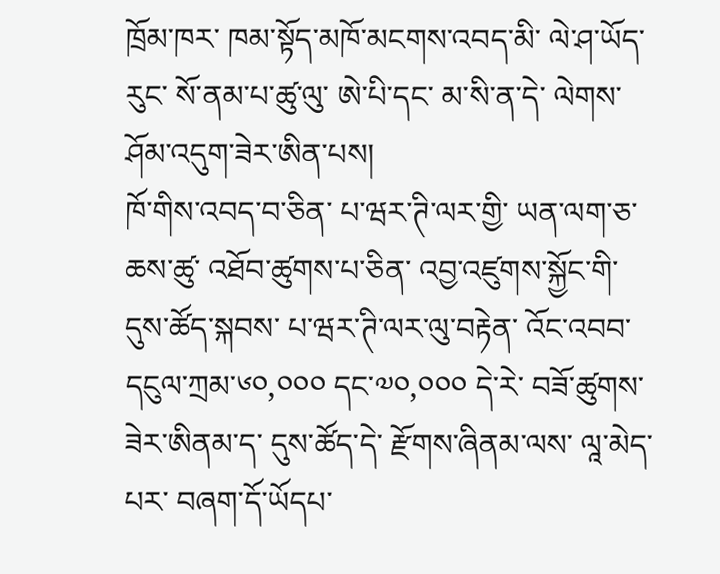ཁྲོམ་ཁར་ ཁམ་སྟོད་མཁོ་མངགས་འབད་མི་ ལེ་ཤ་ཡོད་རུང་ སོ་ནམ་པ་ཚུ་ལུ་ ཨེ་པི་དང་ མ་སི་ན་དེ་ ལེགས་ཤོམ་འདུག་ཟེར་ཨིན་པས།
ཁོ་གིས་འབད་བ་ཅིན་ པ་ཝར་ཊི་ལར་གྱི་ ཡན་ལག་ཅ་ཆས་ཚུ་ འཐོབ་ཚུགས་པ་ཅིན་ འབྱ་འཛུགས་སྐྱོང་གི་ དུས་ཚོད་སྐབས་ པ་ཝར་ཊི་ལར་ལུ་བརྟེན་ འོང་འབབ་དངུལ་ཀྲམ་༦༠,༠༠༠ དང་༧༠,༠༠༠ དེ་རེ་ བཟོ་ཚུགས་ཟེར་ཨིནམ་ད་ དུས་ཚོད་དེ་ རྫོགས་ཞིནམ་ལས་ ལཱ་མེད་པར་ བཞག་དོ་ཡོདཔ་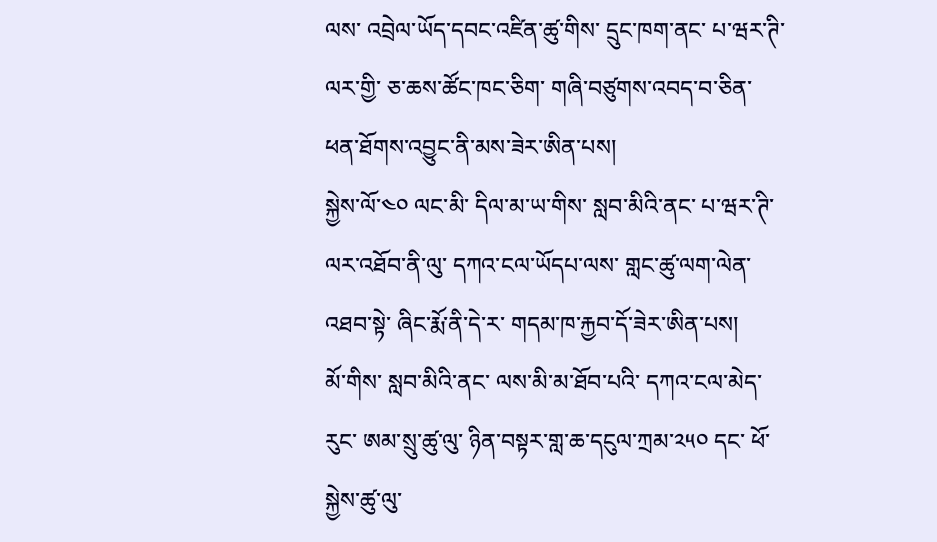ལས་ འབྲེལ་ཡོད་དབང་འཛིན་ཚུ་གིས་ དྲུང་ཁག་ནང་ པ་ཝར་ཊི་ལར་གྱི་ ཅ་ཆས་ཚོང་ཁང་ཅིག་ གཞི་བཙུགས་འབད་བ་ཅིན་ ཕན་ཐོགས་འབྱུང་ནི་མས་ཟེར་ཨིན་པས།
སྐྱེས་ལོ་༤༠ ལང་མི་ དིལ་མ་ཡ་གིས་ སླབ་མིའི་ནང་ པ་ཝར་ཊི་ལར་འཐོབ་ནི་ལུ་ དཀའ་ངལ་ཡོདཔ་ལས་ གླང་ཚུ་ལག་ལེན་འཐབ་སྟེ་ ཞིང་རྨོ་ནི་དེ་ར་ གདམ་ཁ་རྐྱབ་དོ་ཟེར་ཨིན་པས།
མོ་གིས་ སླབ་མིའི་ནང་ ལས་མི་མ་ཐོབ་པའི་ དཀའ་ངལ་མེད་རུང་ ཨམ་སྲུ་ཚུ་ལུ་ ཉིན་བསྟར་གླ་ཆ་དངུལ་ཀྲམ་༢༥༠ དང་ ཕོ་སྐྱེས་ཚུ་ལུ་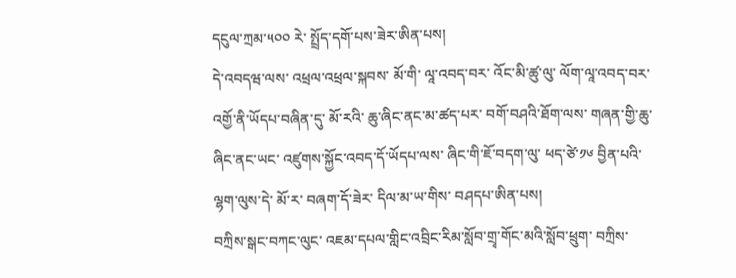དངུལ་ཀྲམ་༥༠༠ རེ་ སྤྲོད་དགོ་པས་ཟེར་ཨིན་པས།
དེ་འབདཝ་ལས་ འཕྲལ་འཕྲལ་སྐབས་ མོ་གི་ ལཱ་འབད་བར་ འོང་མི་ཚུ་ལུ་ ལོག་ལཱ་འབད་བར་ འགྱོ་ནི་ཡོདཔ་བཞིན་དུ་ མོ་རའི་ ཆུ་ཞིང་ནང་མ་ཚད་པར་ བགོ་བཤའི་ཐོག་ལས་ གཞན་གྱི་ཆུ་ཞིང་ནང་ཡང་ འཛུགས་སྐྱོང་འབད་དོ་ཡོདཔ་ལས་ ཞིང་གི་ཇོ་བདག་ལུ་ ཕད་ཙེ་༡༦ བྱིན་པའི་ ལྷག་ལུས་དེ་ མོ་ར་ བཞག་དོ་ཟེར་ དིལ་མ་ཡ་གིས་ བཤདཔ་ཨིན་པས།
བཀྲིས་སྒང་བཀང་ལུང་ འཇམ་དཔལ་གླིང་འབྲིང་རིམ་སློབ་གྲྭ་གོང་མའི་སློབ་ཕྲུག་ བཀྲིས་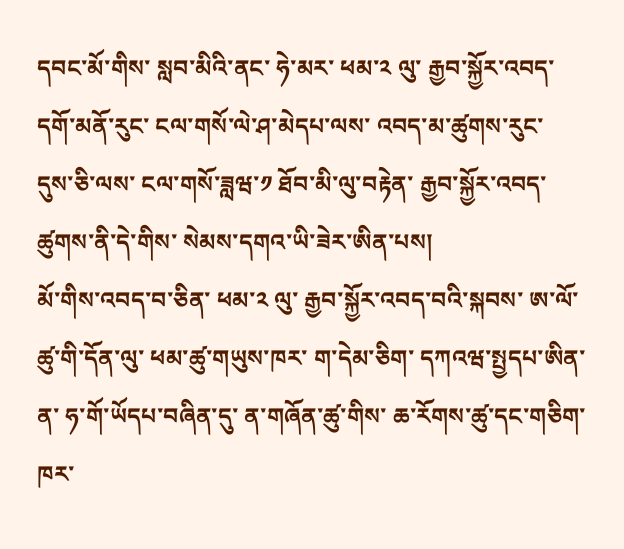དབང་མོ་གིས་ སླབ་མིའི་ནང་ ཧེ་མར་ ཕམ་༢ ལུ་ རྒྱབ་སྐྱོར་འབད་དགོ་མནོ་རུང་ ངལ་གསོ་ལེ་ཤ་མེདཔ་ལས་ འབད་མ་ཚུགས་རུང་ དུས་ཅི་ལས་ ངལ་གསོ་ཟླཝ་༡ ཐོབ་མི་ལུ་བརྟེན་ རྒྱབ་སྐྱོར་འབད་ཚུགས་ནི་དེ་གིས་ སེམས་དགའ་ཡི་ཟེར་ཨིན་པས།
མོ་གིས་འབད་བ་ཅིན་ ཕམ་༢ ལུ་ རྒྱབ་སྐྱོར་འབད་བའི་སྐབས་ ཨ་ལོ་ཚུ་གི་དོན་ལུ་ ཕམ་ཚུ་གཡུས་ཁར་ ག་དེམ་ཅིག་ དཀའཝ་སྤྱདཔ་ཨིན་ན་ ཧ་གོ་ཡོདཔ་བཞིན་དུ་ ན་གཞོན་ཚུ་གིས་ ཆ་རོགས་ཚུ་དང་གཅིག་ཁར་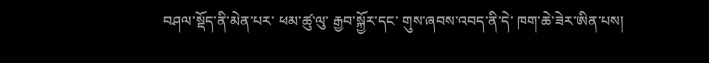བཤལ་སྡོད་ནི་མེན་པར་ ཕམ་ཚུ་ལུ་ རྒྱབ་སྐྱོར་དང་ གུས་ཞབས་འབད་ནི་དེ་ ཁག་ཆེ་ཟེར་ཨིན་པས།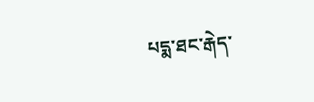པདྨ་ཐང་རྒེད་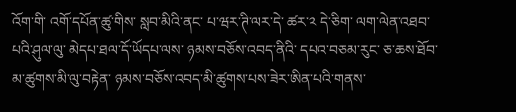འོག་གི་ འགོ་དཔོན་ཚུ་གིས་ སླབ་མིའི་ནང་ པ་ཝར་ཊི་ལར་དེ་ ཚར་༢ དེ་ཅིག་ ལག་ལེན་འཐབ་པའི་ཤུལ་ལུ་ མེདཔ་ཐལ་དོ་ཡོདཔ་ལས་ ཉམས་བཅོས་འབད་ནིའི་ དཔའ་བཅམ་རུང་ ཅ་ཆས་ཐོབ་མ་ཚུགས་མི་ལུ་བརྟེན་ ཉམས་བཅོས་འབད་མི་ཚུགས་པས་ཟེར་ཨིན་པའི་གནས་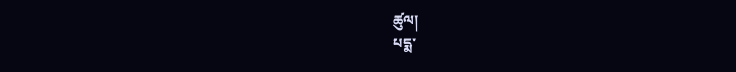ཚུལ།
པདྨ་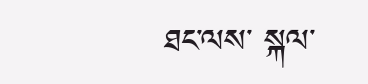ཐང་ལས་ སྐལ་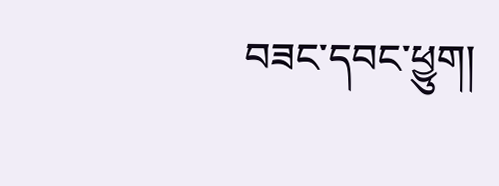བཟང་དབང་ཕྱུག།